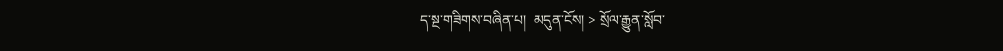ད་སྔ་གཟིགས་བཞིན་པ།  མདུན་ངོས། > སྲོལ་རྒྱུན་སློབ་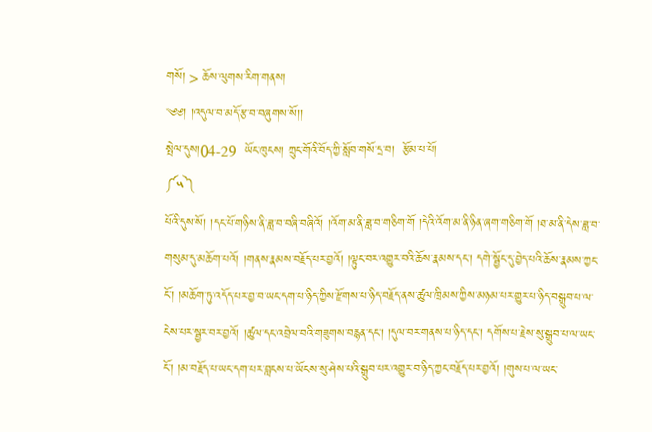གསོ། > ཆོས་ལུགས་རིག་གནས།
༄༅། །འདུལ་བ་མདོ་རྩ་བ་བཞུགས་སོ།།
སྤེལ་དུས།04-29  ཡོང་ཁུངས། ཀྲུང་གོའི་བོད་ཀྱི་སློབ་གསོ་དྲ་བ།  རྩོམ་པ་པོ།
༼༥༽
པོའི་དུས་སོ། །དང་པོ་གཉིས་ནི་ཟླ་བ་བཞི་བཞིའོ། །འོག་མ་ནི་ཟླ་བ་གཅིག་གོ །དེའི་འོག་མ་ནི་ཉིན་ཞག་གཅིག་གོ །ཐ་མ་ནི་དེས་ཟླ་བ་གསུམ་དུ་མཆོག་པའོ། །གནས་རྣམས་བརྗོད་པར་བྱའོ། །ལྟུང་བར་འགྱུར་བའི་ཆོས་རྣམས་དང་། དགེ་སྦྱོང་དུ་བྱེད་པའི་ཆོས་རྣམས་ཀྱང་ངོ་། །མཆོག་ཏུ་འདོད་པར་བྱ་བ་ཡང་དག་པ་ཉིད་ཀྱིས་རྫོགས་པ་ཉིད་བརྗོད་ནས་ཚུལ་ཁྲིམས་ཀྱིས་མཉམ་པར་གྱུར་པ་ཉིད་བསྒྲུབ་པ་ལ་ངེས་པར་སྦྱར་བར་བྱའོ། །ཚུལ་དང་འབྲེལ་བའི་གཟུགས་བརྙན་དང་། །དུལ་བར་གནས་པ་ཉིད་དང་། དགོས་པ་རྗེས་སུ་སྒྲུབ་པ་ལ་ཡང་ངོ་། །མ་བརྗོད་པ་ཡང་དག་པར་བླངས་པ་ཡོངས་སུ་ཤེས་པའི་སྒྲུབ་པར་འགྱུར་བ་ཉིད་ཀྱང་བརྗོད་པར་བྱའོ། །གུས་པ་ལ་ཡང་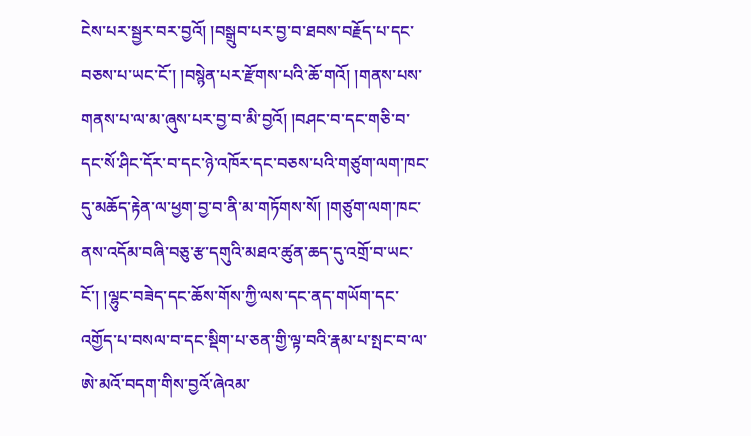ངེས་པར་སྦྱར་བར་བྱའོ། །བསྒྲུབ་པར་བྱ་བ་ཐབས་བརྗོད་པ་དང་བཅས་པ་ཡང་ངོ་། །བསྙེན་པར་རྫོགས་པའི་ཆོ་གའོ། །གནས་པས་གནས་པ་ལ་མ་ཞུས་པར་བྱ་བ་མི་བྱའོ། །བཤང་བ་དང་གཅི་བ་དང་སོ་ཤིང་དོར་བ་དང་ཉེ་འཁོར་དང་བཅས་པའི་གཙུག་ལག་ཁང་དུ་མཆོད་རྟེན་ལ་ཕྱག་བྱ་བ་ནི་མ་གཏོགས་སོ། །གཙུག་ལག་ཁང་ནས་འདོམ་བཞི་བཅུ་རྩ་དགུའི་མཐའ་ཚུན་ཆད་དུ་འགྲོ་བ་ཡང་ངོ་། །ལྷུང་བཟེད་དང་ཆོས་གོས་ཀྱི་ལས་དང་ནད་གཡོག་དང་འགྱོད་པ་བསལ་བ་དང་སྡིག་པ་ཅན་གྱི་ལྟ་བའི་རྣམ་པ་སྤང་བ་ལ་ཨེ་མའོ་བདག་གིས་བྱའོ་ཞེའམ་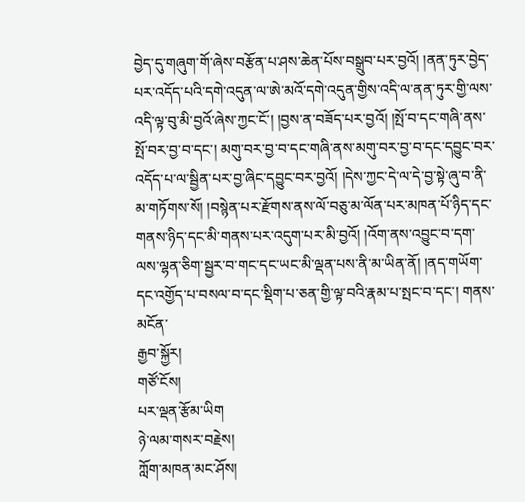བྱེད་དུ་གཞུག་གོ་ཞེས་བརྩོན་པ་ཤས་ཆེན་པོས་བསྒྲུབ་པར་བྱའོ། །ནན་ཏུར་བྱེད་པར་འདོད་པའི་དགེ་འདུན་ལ་ཨེ་མའོ་དགེ་འདུན་གྱིས་འདི་ལ་ནན་ཏུར་གྱི་ལས་འདི་ལྟ་བུ་མི་བྱའོ་ཞེས་ཀྱང་ངོ་། །བྱས་ན་བཟོད་པར་བྱའོ། །སྤོ་བ་དང་གཞི་ནས་སྤོ་བར་བྱ་བ་དང་། མགུ་བར་བྱ་བ་དང་གཞི་ནས་མགུ་བར་བྱ་བ་དང་དབྱུང་བར་འདོད་པ་ལ་སྦྱིན་པར་བྱ་ཞིང་དབྱུང་བར་བྱའོ། །དེས་ཀྱང་དེ་ལ་དེ་བྱ་སྟེ་ཞུ་བ་ནི་མ་གཏོགས་སོ། །བསྙེན་པར་རྫོགས་ནས་ལོ་བཅུ་མ་ལོན་པར་མཁན་པོ་ཉིད་དང་གནས་ཉིད་དང་མི་གནས་པར་འདུག་པར་མི་བྱའོ། །འོག་ནས་འབྱུང་བ་དག་ལས་ལྷན་ཅིག་སྦྱར་བ་གང་དང་ཡང་མི་ལྡན་པས་ནི་མ་ཡིན་ནོ། །ནད་གཡོག་དང་འགྱོད་པ་བསལ་བ་དང་སྡིག་པ་ཅན་གྱི་ལྟ་བའི་རྣམ་པ་སྤང་བ་དང་། གནས་མངོན་
རྒྱབ་སྐྱོར།
གཙོ་ངོས།
པར་ལྡན་རྩོམ་ཡིག
ཉེ་ལམ་གསར་བརྗེས།
ཀློག་མཁན་མང་ཤོས།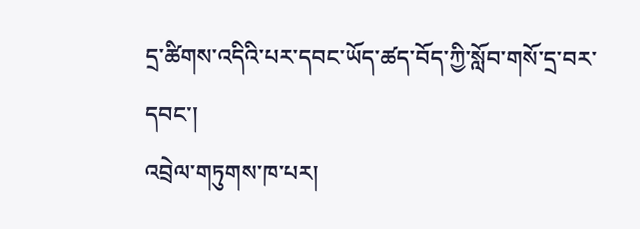དྲ་ཚིགས་འདིའི་པར་དབང་ཡོད་ཚད་བོད་ཀྱི་སློབ་གསོ་དྲ་བར་དབང་།
འབྲེལ་གཏུགས་ཁ་པར།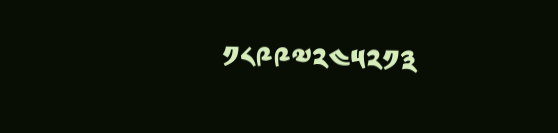༡༨༩༩༧༢༤༥༢༡༣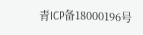青ICP备18000196号